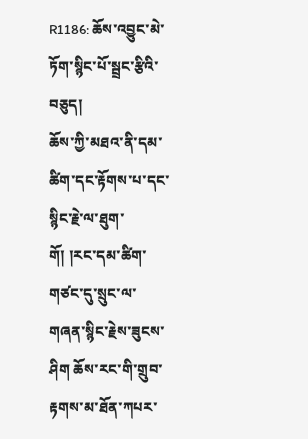R1186: ཆོས་འབྱུང་མེ་ཏོག་སྙིང་པོ་སྦྲང་རྩིའི་བཅུད།
ཆོས་ཀྱི་མཐའ་ནི་དམ་ཚིག་དང་རྟོགས་པ་དང་སྙིང་རྗེ་ལ་ཐུག་གོ། །རང་དམ་ཚིག་གཙང་དུ་སྲུང་ལ་གཞན་སྙིང་རྗེས་ཟུངས་ཤིག ཆོས་རང་གི་གྲུབ་རྟགས་མ་ཐོན་ཀཔར་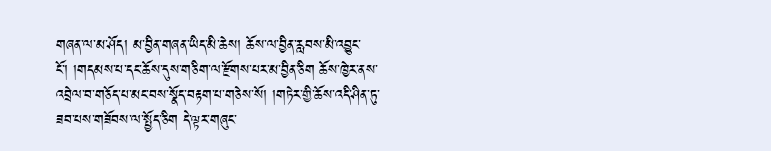གཞན་ལ་མ་ཤོད། མ་བྱིན་གཞན་ཡིད་མི་ཆེས། ཆོས་ལ་བྱིན་རླབས་མི་འབྱུང་ངོ་། །གདམས་པ་དང་ཆོས་དུས་གཅིག་ལ་རྫོགས་པར་མ་བྱིན་ཅིག ཆོས་ཁྱེར་ནས་འབྲེལ་བ་གཅོད་པ་མང་བས་སྣོད་བརྟག་པ་གཅེས་སོ། །གཏེར་གྱི་ཆོས་འདི་ཤིན་ཏུ་ཟབ་པས་གཟོབས་ལ་སྤྱོད་ཅིག དེ་ལྟར་གཞུང་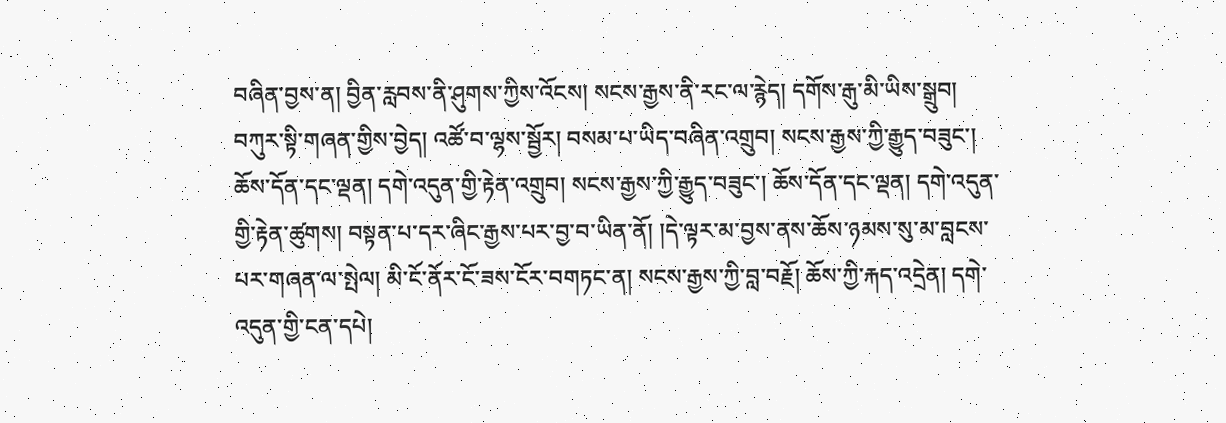བཞིན་བྱས་ན། བྱིན་རླབས་ནི་ཤུགས་ཀྱིས་འོངས། སངས་རྒྱས་ནི་རང་ལ་རྙེད། དགོས་རྒུ་མི་ཡིས་སྒྲུབ། བཀུར་སྟི་གཞན་གྱིས་བྱེད། འཚོ་བ་ལྷས་སྦྱོར། བསམ་པ་ཡིད་བཞིན་འགྲུབ། སངས་རྒྱས་ཀྱི་རྒྱུད་བཟུང་། ཆོས་དོན་དང་ལྡན། དགེ་འདུན་གྱི་རྟེན་འགྲུབ། སངས་རྒྱས་ཀྱི་རྒྱུད་བཟུང་། ཆོས་དོན་དང་ལྡན། དགེ་འདུན་གྱི་རྟེན་ཚུགས། བསྟན་པ་དར་ཞིང་རྒྱས་པར་བྱ་བ་ཡིན་ནོ། །དེ་ལྟར་མ་བྱས་ནས་ཆོས་ཉམས་སུ་མ་བླངས་པར་གཞན་ལ་སྤེལ། མི་ངོ་ནོར་ངོ་ཟས་ངོར་བགཏང་ན། སངས་རྒྱས་ཀྱི་བླ་བརྗོ། ཆོས་ཀྱི་རྐད་འདྲེན། དགེ་འདུན་གྱི་ངན་དཔེ།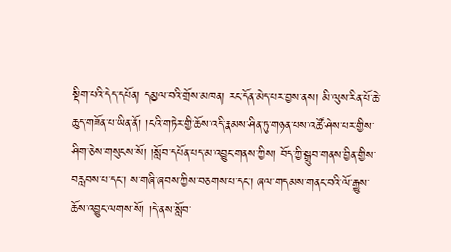སྡིག་པའི་དེད་དཔོན། དམྱལ་བའི་གྲོས་མཁན། རང་དོན་མེད་པར་བྱས་ནས། མི་ལུས་རིན་པོ་ཆེ་ཆུད་གཟོན་པ་ཡིན་ནོ། །ངའི་གཏེར་གྱི་ཆོས་འདི་རྣམས་ཤིན་ཏུ་གཉན་པས་འཚོ་ཤེས་པར་གྱིས་ཤིག་ཅེས་གསུངས་སོ། །སློབ་དཔོན་པད་མ་འབྱུང་གནས་ཀྱིས། བོད་ཀྱི་སྒྲུབ་གནས་བྱིན་གྱིས་བརླབས་པ་དང་། ས་གཞི་ཞབས་ཀྱིས་བཅགས་པ་དང་། ཞལ་གདམས་གནང་བའི་ལོ་རྒྱུས་ཆོས་འབྱུང་ལགས་སོ། །དེ་ནས་སློབ་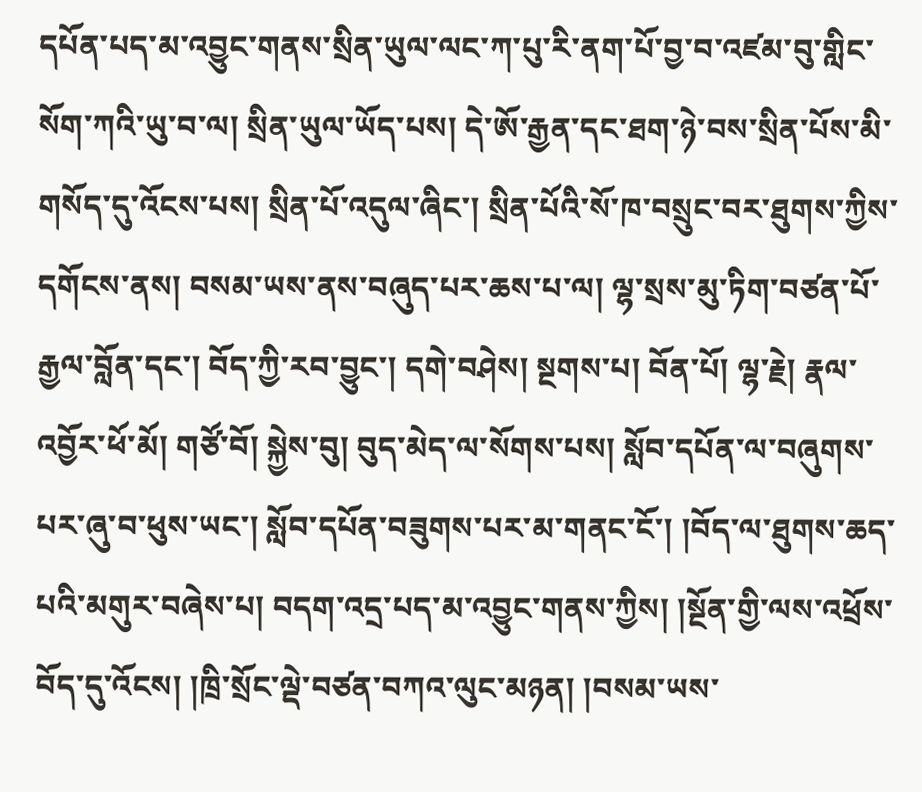དཔོན་པད་མ་འབྱུང་གནས་སྲིན་ཡུལ་ལང་ཀ་པུ་རི་ནག་པོ་བྱ་བ་འཛམ་བུ་གླིང་སོག་ཀའི་ཡུ་བ་ལ། སྲིན་ཡུལ་ཡོད་པས། དེ་ཨོ་རྒྱན་དང་ཐག་ཉེ་བས་སྲིན་པོས་མི་གསོད་དུ་འོངས་པས། སྲིན་པོ་འདུལ་ཞིང་། སྲིན་པོའི་སོ་ཁ་བསྲུང་བར་ཐུགས་ཀྱིས་དགོངས་ནས། བསམ་ཡས་ནས་བཞུད་པར་ཆས་པ་ལ། ལྷ་སྲས་མུ་ཏིག་བཙན་པོ་རྒྱལ་བློན་དང་། བོད་ཀྱི་རབ་བྱུང་། དགེ་བཤེས། སྔགས་པ། བོན་པོ། ལྷ་རྗེ། རྣལ་འབྱོར་ཕོ་མོ། གཙོ་བོ། སྐྱེས་བུ། བུད་མེད་ལ་སོགས་པས། སློབ་དཔོན་ལ་བཞུགས་པར་ཞུ་བ་ཕུས་ཡང་། སློབ་དཔོན་བཟུགས་པར་མ་གནང་ངོ་། །བོད་ལ་ཐུགས་ཆད་པའི་མགུར་བཞེས་པ། བདག་འདྲ་པད་མ་འབྱུང་གནས་ཀྱིས། །སྔོན་གྱི་ལས་འཕྲོས་བོད་དུ་འོངས། །ཁྲི་སྲོང་ལྡེ་བཙན་བཀའ་ལུང་མཉན། །བསམ་ཡས་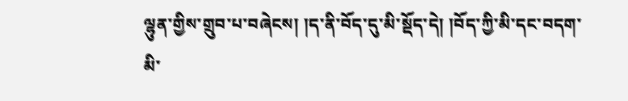ལྷུན་གྱིས་གྲུབ་པ་བཞེངས། །ད་ནི་བོད་དུ་མི་སྡོད་དེ། །བོད་ཀྱི་མི་དང་བདག་མི་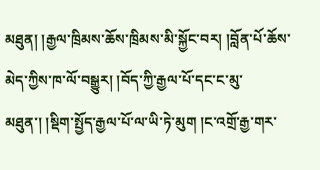མཐུན། །རྒྱལ་ཁྲིམས་ཆོས་ཁྲིམས་མི་སྐྱོང་བར། །བློན་པོ་ཆོས་མེད་ཀྱིས་ཁ་ལོ་བསྒྱུར། །བོད་ཀྱི་རྒྱལ་པོ་དང་ང་མུ་མཐུན་། །སྡིག་སྤྱོད་རྒྱལ་པོ་ལ་ཡི་ཏེ་མུག །ང་འགྲོ་རྒྱ་གར་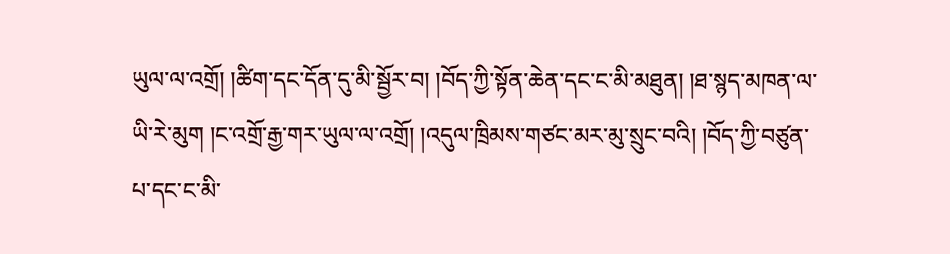ཡུལ་ལ་འགྲོ། །ཚིག་དང་དོན་དུ་མི་སྦྱོར་བ། །བོད་ཀྱི་སྟོན་ཆེན་དང་ང་མི་མཐུན། །ཐ་སྙད་མཁན་ལ་ཡི་རེ་མུག །ང་འགྲོ་རྒྱ་གར་ཡུལ་ལ་འགྲོ། །འདུལ་ཁྲིམས་གཙང་མར་མུ་སྲུང་བའི། །བོད་ཀྱི་བཙུན་པ་དང་ང་མི་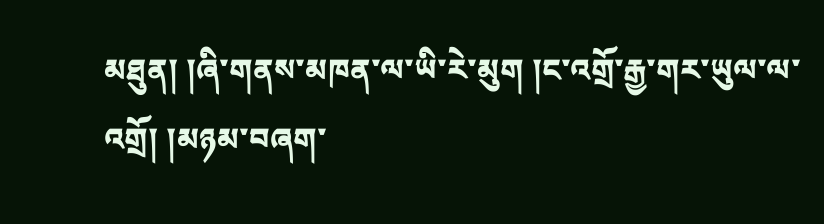མཐུན། །ཞི་གནས་མཁན་ལ་ཡི་རེ་མུག །ང་འགྲོ་རྒྱ་གར་ཡུལ་ལ་འགྲོ། །མཉམ་བཞག་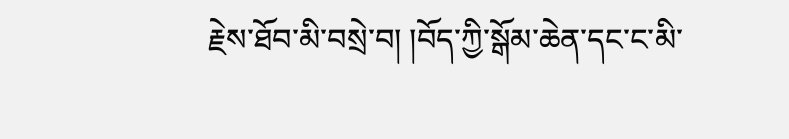རྗེས་ཐོབ་མི་བསྲེ་བ། །བོད་ཀྱི་སྒོམ་ཆེན་དང་ང་མི་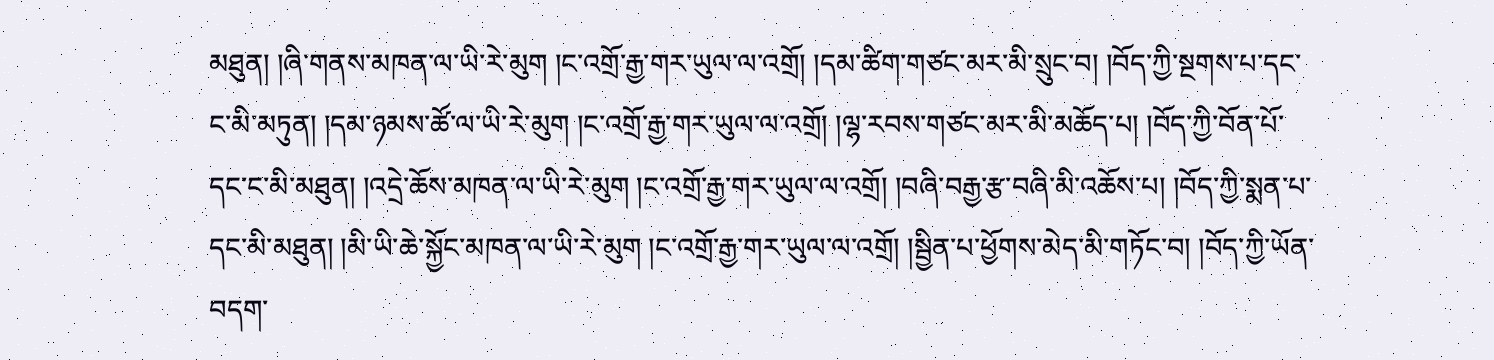མཐུན། །ཞི་གནས་མཁན་ལ་ཡི་རེ་མུག །ང་འགྲོ་རྒྱ་གར་ཡུལ་ལ་འགྲོ། །དམ་ཚིག་གཙང་མར་མི་སྲུང་བ། །བོད་ཀྱི་སྔགས་པ་དང་ང་མི་མཏུན། །དམ་ཉམས་ཚོ་ལ་ཡི་རེ་མུག །ང་འགྲོ་རྒྱ་གར་ཡུལ་ལ་འགྲོ། །ལྷ་རབས་གཙང་མར་མི་མཆོད་པ། །བོད་ཀྱི་བོན་པོ་དང་ང་མི་མཐུན། །འདྲེ་ཆོས་མཁན་ལ་ཡི་རེ་མུག །ང་འགྲོ་རྒྱ་གར་ཡུལ་ལ་འགྲོ། །བཞི་བརྒྱ་རྩ་བཞི་མི་འཆོས་པ། །བོད་ཀྱི་སྨན་པ་དང་མི་མཐུན། །མི་ཡི་ཆེ་སྐྱོང་མཁན་ལ་ཡི་རེ་མུག །ང་འགྲོ་རྒྱ་གར་ཡུལ་ལ་འགྲོ། །སྦྱིན་པ་ཕྱོགས་མེད་མི་གཏོང་བ། །བོད་ཀྱི་ཡོན་བདག་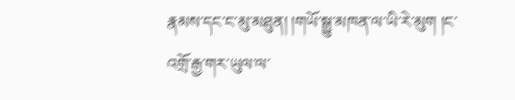རྣམས་དང་ང་མུ་མཐུན། །གཡོ་སྒྱུ་མཁན་ལ་ཡི་རེ་མུག །ང་འགྲོ་རྒྱ་གར་ཡུལ་ལ་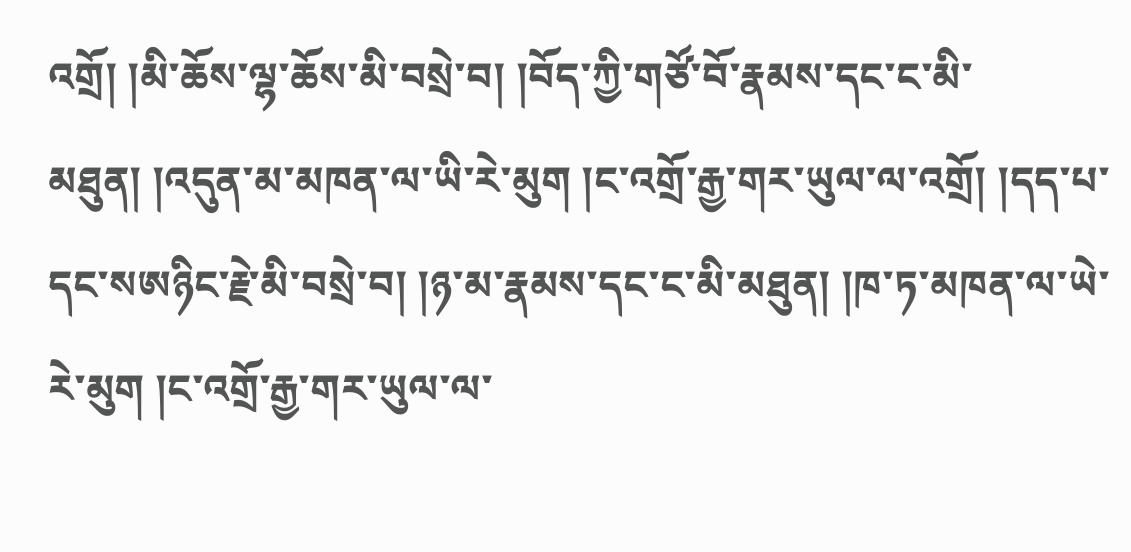འགྲོ། །མི་ཆོས་ལྷ་ཆོས་མི་བསྲེ་བ། །བོད་ཀྱི་གཙོ་བོ་རྣམས་དང་ང་མི་མཐུན། །འདུན་མ་མཁན་ལ་ཡི་རེ་མུག །ང་འགྲོ་རྒྱ་གར་ཡུལ་ལ་འགྲོ། །དད་པ་དང་སཨཉིང་རྗེ་མི་བསྲེ་བ། །ཉ་མ་རྣམས་དང་ང་མི་མཐུན། །ཁ་ཏ་མཁན་ལ་ཡེ་རེ་མུག །ང་འགྲོ་རྒྱ་གར་ཡུལ་ལ་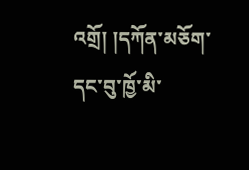འགྲོ། །དཀོན་མཅོག་དང་བུ་ཁྱོ་མི་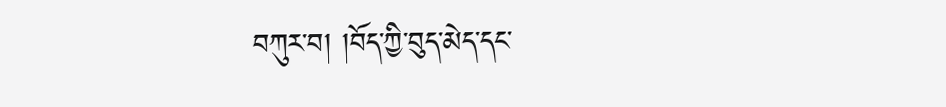བཀུར་བ། །བོད་ཀྱི་བུད་མེད་དང་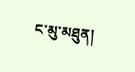ང་མུ་མཐུན།